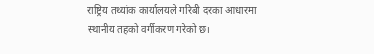राष्ट्रिय तथ्यांक कार्यालयले गरिबी दरका आधारमा स्थानीय तहको वर्गीकरण गरेको छ।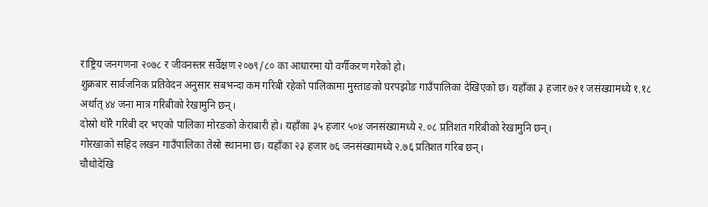राष्ट्रिय जनगणना २०७८ र जीवनस्तर सर्वेक्षण २०७९/८० का आधारमा यो वर्गीकरण गरेको हो।
शुक्रबार सार्वजनिक प्रतिवेदन अनुसार सबभन्दा कम गरिबी रहेको पालिकामा मुस्ताङको घरपझोङ गाउँपालिका देखिएको छ। यहाँका ३ हजार ७२१ जसंख्यामध्ये १.१८ अर्थात् ४४ जना मात्र गरिबीको रेखामुनि छन्।
दोस्रो थोरै गरिबी दर भएको पालिका मोरङको केराबारी हो। यहाँका ३५ हजार ५०४ जनसंख्यामध्ये २.०८ प्रतिशत गरिबीको रेखामुनि छन्।
गोरखाको सहिद लखन गाउँपालिका तेस्रो स्थानमा छ। यहाँका २३ हजार ७६ जनसंख्यामध्ये २.७६ प्रतिशत गरिब छन्।
चौथोदेखि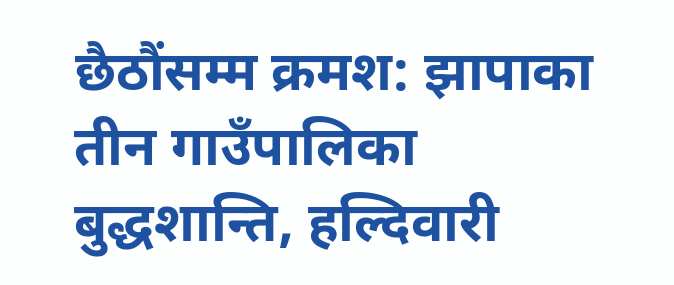छैठौंसम्म क्रमश: झापाका तीन गाउँपालिका बुद्धशान्ति, हल्दिवारी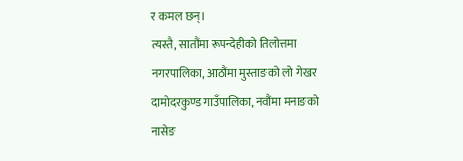र कमल छन्।
त्यस्तै, सातौंमा रूपन्देहीको तिलोत्तमा नगरपालिका, आठौंमा मुस्ताङको लो गेखर दामोदरकुण्ड गाउँपालिका, नवौंमा मनाङको नासेङ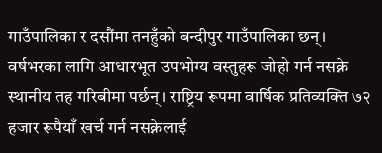गाउँपालिका र दसौंमा तनहुँको बन्दीपुर गाउँपालिका छन्।
वर्षभरका लागि आधारभूत उपभोग्य वस्तुहरू जोहो गर्न नसक्ने स्थानीय तह गरिबीमा पर्छन्। राष्ट्रिय रूपमा वार्षिक प्रतिव्यक्ति ७२ हजार रूपैयाँ खर्च गर्न नसक्नेलाई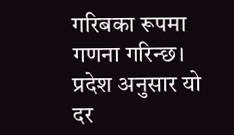गरिबका रूपमा गणना गरिन्छ। प्रदेश अनुसार यो दर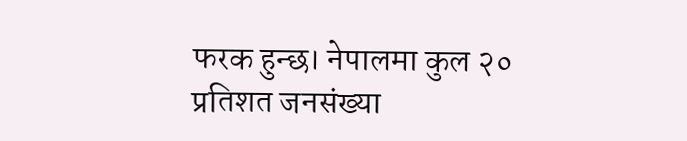फरक हुन्छ। नेपालमा कुल २० प्रतिशत जनसंख्या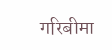गरिबीमा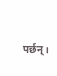पर्छन्।